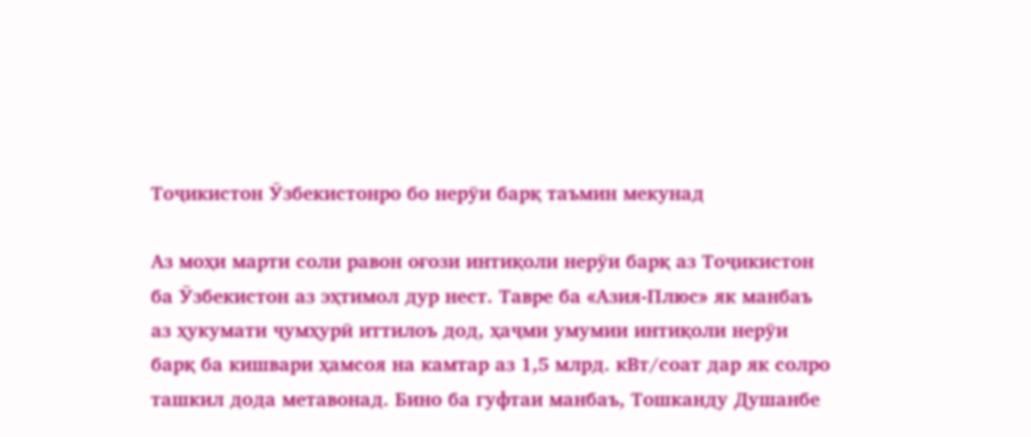Тоҷикистон Ӯзбекистонро бо нерӯи барқ таъмин мекунад

Аз моҳи марти соли равон оғози интиқоли нерӯи барқ аз Тоҷикистон ба Ӯзбекистон аз эҳтимол дур нест. Тавре ба «Азия-Плюс» як манбаъ аз ҳукумати ҷумҳурӣ иттилоъ дод, ҳаҷми умумии интиқоли нерӯи барқ ба кишвари ҳамсоя на камтар аз 1,5 млрд. кВт/соат дар як солро ташкил дода метавонад. Бино ба гуфтаи манбаъ, Тошканду Душанбе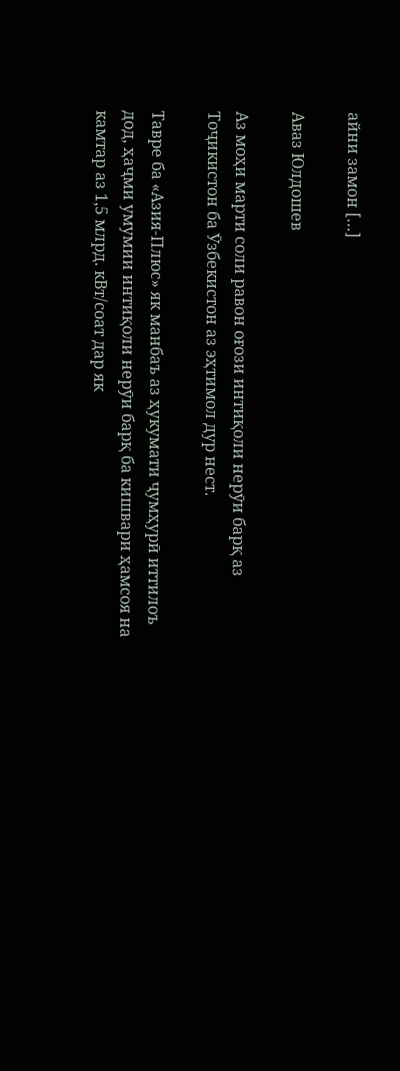айни замон […]

Аваз Юлдошев

Аз моҳи марти соли равон оғози интиқоли нерӯи барқ аз Тоҷикистон ба Ӯзбекистон аз эҳтимол дур нест.

Тавре ба «Азия-Плюс» як манбаъ аз ҳукумати ҷумҳурӣ иттилоъ дод, ҳаҷми умумии интиқоли нерӯи барқ ба кишвари ҳамсоя на камтар аз 1,5 млрд. кВт/соат дар як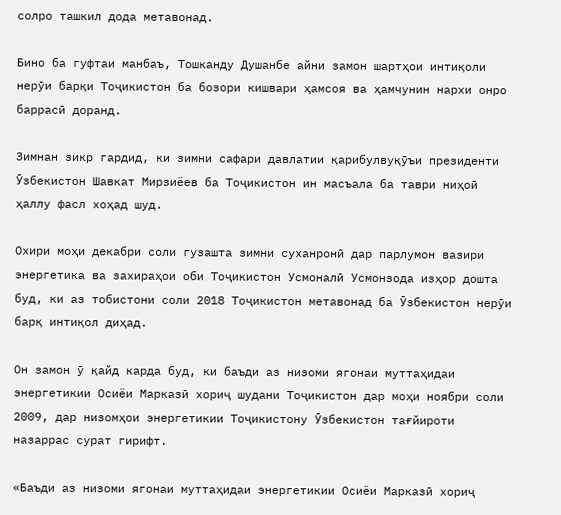солро ташкил дода метавонад.

Бино ба гуфтаи манбаъ, Тошканду Душанбе айни замон шартҳои интиқоли нерӯи барқи Тоҷикистон ба бозори кишвари ҳамсоя ва ҳамчунин нархи онро баррасӣ доранд.

Зимнан зикр гардид, ки зимни сафари давлатии қарибулвуқӯъи президенти Ӯзбекистон Шавкат Мирзиёев ба Тоҷикистон ин масъала ба таври ниҳоӣ ҳаллу фасл хоҳад шуд.

Охири моҳи декабри соли гузашта зимни суханронӣ дар парлумон вазири энергетика ва захираҳои оби Тоҷикистон Усмоналӣ Усмонзода изҳор дошта буд, ки аз тобистони соли 2018 Тоҷикистон метавонад ба Ӯзбекистон нерӯи барқ интиқол диҳад.

Он замон ӯ қайд карда буд, ки баъди аз низоми ягонаи муттаҳидаи энергетикии Осиёи Марказӣ хориҷ шудани Тоҷикистон дар моҳи ноябри соли 2009, дар низомҳои энергетикии Тоҷикистону Ӯзбекистон тағйироти назаррас сурат гирифт.

«Баъди аз низоми ягонаи муттаҳидаи энергетикии Осиёи Марказӣ хориҷ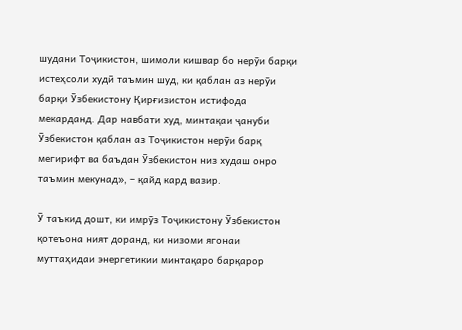шудани Тоҷикистон, шимоли кишвар бо нерӯи барқи истеҳсоли худӣ таъмин шуд, ки қаблан аз нерӯи барқи Ӯзбекистону Қирғизистон истифода мекарданд. Дар навбати худ, минтақаи ҷануби Ӯзбекистон қаблан аз Тоҷикистон нерӯи барқ мегирифт ва баъдан Ӯзбекистон низ худаш онро таъмин мекунад», – қайд кард вазир.

Ӯ таъкид дошт, ки имрӯз Тоҷикистону Ӯзбекистон қотеъона ният доранд, ки низоми ягонаи муттаҳидаи энергетикии минтақаро барқарор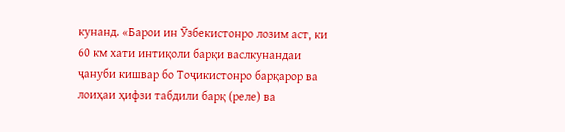кунанд. «Барои ин Ӯзбекистонро лозим аст, ки 60 км хати интиқоли барқи васлкунандаи ҷануби кишвар бо Тоҷикистонро барқарор ва лоиҳаи ҳифзи табдили барқ (реле) ва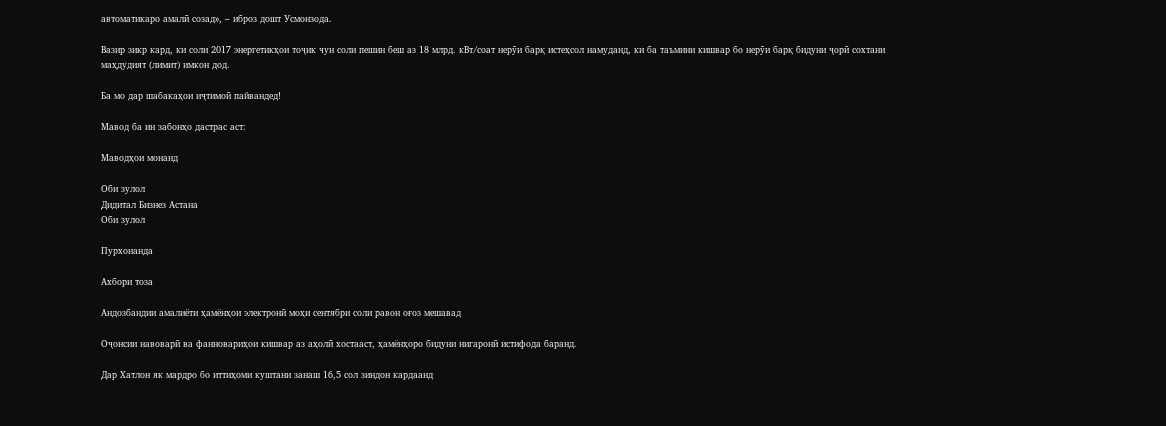автоматикаро амалӣ созад», – иброз дошт Усмонзода.

Вазир зикр кард, ки соли 2017 энергетикҳои тоҷик чун соли пешин беш аз 18 млрд. кВт/соат нерӯи барқ истеҳсол намуданд, ки ба таъмини кишвар бо нерӯи барқ бидуни ҷорӣ сохтани маҳдудият (лимит) имкон дод.

Ба мо дар шабакаҳои иҷтимоӣ пайвандед!

Мавод ба ин забонҳо дастрас аст:

Маводҳои монанд

Оби зулол
Дидитал Бизнез Астана
Оби зулол

Пурхонанда

Ахбори тоза

Андозбандии амалиёти ҳамёнҳои электронӣ моҳи сентябри соли равон оғоз мешавад

Оҷонсии навоварӣ ва фанновариҳои кишвар аз аҳолӣ хостааст, ҳамёнҳоро бидуни нигаронӣ истифода баранд.

Дар Хатлон як мардро бо иттиҳоми куштани занаш 16,5 сол зиндон кардаанд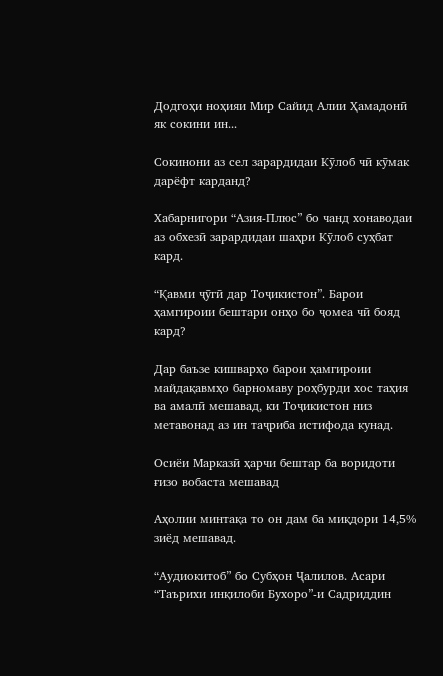Додгоҳи ноҳияи Мир Сайид Алии Ҳамадонӣ як сокини ин...

Сокинони аз сел зарардидаи Кӯлоб чӣ кӯмак дарёфт карданд?

Хабарнигори “Азия-Плюс” бо чанд хонаводаи аз обхезӣ зарардидаи шаҳри Кӯлоб суҳбат кард.

“Қавми ҷӯгӣ дар Тоҷикистон”. Барои ҳамгироии бештари онҳо бо ҷомеа чӣ бояд кард?

Дар баъзе кишварҳо барои ҳамгироии майдақавмҳо барномаву роҳбурди хос таҳия ва амалӣ мешавад, ки Тоҷикистон низ метавонад аз ин таҷриба истифода кунад.

Осиёи Марказӣ ҳарчи бештар ба воридоти ғизо вобаста мешавад

Аҳолии минтақа то он дам ба миқдори 14,5% зиёд мешавад.

“Аудиокитоб” бо Субҳон Ҷалилов. Асари “Таърихи инқилоби Бухоро”-и Садриддин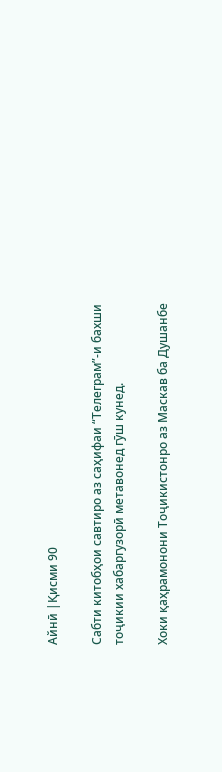Айнӣ |Қисми 90

Cабти китобҳои савтиро аз саҳифаи “Телеграм”-и бахши тоҷикии хабаргузорӣ метавонед гӯш кунед.

Хоки қаҳрамонони Тоҷикистонро аз Маскав ба Душанбе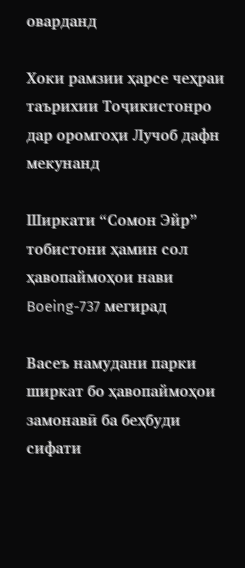оварданд

Хоки рамзии ҳарсе чеҳраи таърихии Тоҷикистонро дар оромгоҳи Лучоб дафн мекунанд

Ширкати “Сомон Эйр” тобистони ҳамин сол ҳавопаймоҳои нави Boeing-737 мегирад

Васеъ намудани парки ширкат бо ҳавопаймоҳои замонавӣ ба беҳбуди сифати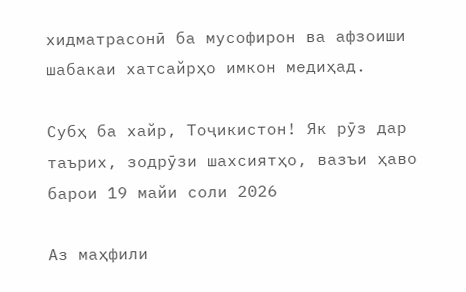хидматрасонӣ ба мусофирон ва афзоиши шабакаи хатсайрҳо имкон медиҳад.

Субҳ ба хайр, Тоҷикистон! Як рӯз дар таърих, зодрӯзи шахсиятҳо, вазъи ҳаво барои 19 майи соли 2026

Аз маҳфили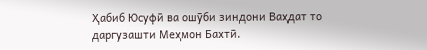Ҳабиб Юсуфӣ ва ошӯби зиндони Ваҳдат то даргузашти Меҳмон Бахтӣ.